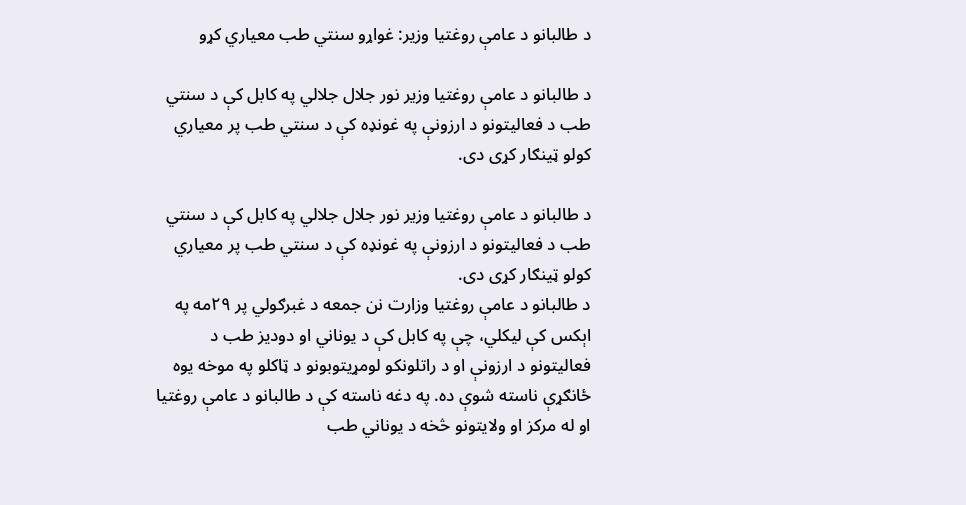د طالبانو د عامې روغتیا وزیر: غواړو سنتي طب معیاري کړو

د طالبانو د عامې روغتیا وزیر نور جلال جلالي په کابل کې د سنتي طب د فعالیتونو د ارزونې په غونډه کې د سنتي طب پر معیاري کولو ټینګار کړی دی.

د طالبانو د عامې روغتیا وزیر نور جلال جلالي په کابل کې د سنتي طب د فعالیتونو د ارزونې په غونډه کې د سنتي طب پر معیاري کولو ټینګار کړی دی.
د طالبانو د عامې روغتیا وزارت نن جمعه د غبرګولي پر ۲۹مه په اېکس کې لیکلي، چې په کابل کې د یوناني او دودیز طب د فعالیتونو د ارزونې او د راتلونکو لومړیتوبونو د ټاکلو په موخه یوه ځانګړې ناسته شوې ده. په دغه ناسته کې د طالبانو د عامې روغتیا او له مرکز او ولایتونو څخه د یوناني طب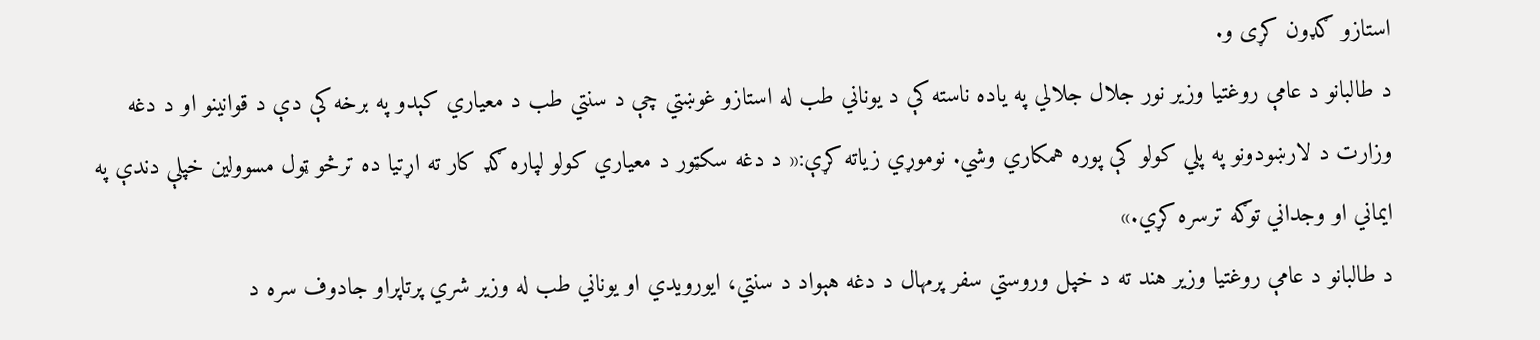استازو ګډون کړی و.
د طالبانو د عامې روغتیا وزیر نور جلال جلالي په یاده ناسته کې د یوناني طب له استازو غوښتي چې د سنتي طب د معیاري کېدو په برخه کې دې د قوانینو او د دغه وزارت د لارښودونو په پلي کولو کې پوره همکاري وشي. نوموړي زیاته کړې:« د دغه سکټور د معیاري کولو لپاره ګډ کار ته اړتیا ده ترڅو ټول مسوولین خپلې دندې په ایماني او وجداني توګه ترسره کړي.»
د طالبانو د عامې روغتیا وزیر هند ته د خپل وروستي سفر پرمهال د دغه هېواد د سنتي، ایورویدي او یوناني طب له وزیر شري پرتاپراو جادوف سره د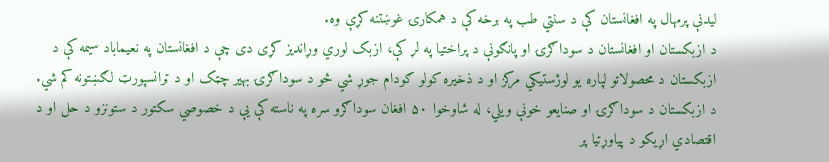لیدنې پرمهال په افغانستان کې د سنتي طب په برخه کې د همکارۍ غوښتنه کړې وه.
د ازبکستان او افغانستان د سوداګرۍ او پانګونې د پراختیا په لړ کې، ازبک لوري وړاندیز کړی دی چې د افغانستان په نعیماباد سیمه کې د ازبکستان د محصولاتو لپاره یو لوژستیکي مرکز او د ذخیره کولو ګودام جوړ شي څو د سوداګرۍ بهیر چټک او د ټرانسپورټ لګښتونه کم شي.
د ازبکستان د سوداګرۍ او صنایعو خونې ویلي، له شاوخوا ۵۰ افغان سوداګرو سره په ناسته کې یې د خصوصي سکتور د ستونزو د حل او د اقتصادي اړیکو د پیاوړتیا پر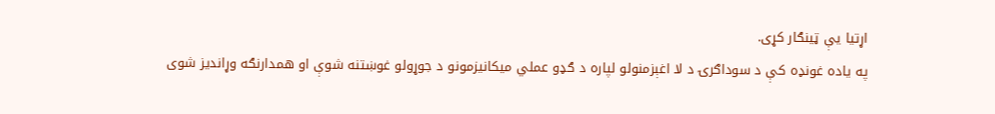اړتیا یې ټینګار کړی.
په یاده غونډه کې د سوداګرۍ د لا اغېزمنولو لپاره د ګډو عملي میکانیزمونو د جوړولو غوښتنه شوې او همدارنګه وړاندیز شوی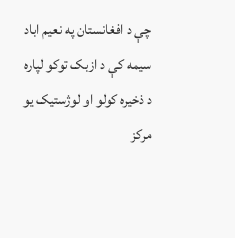چې د افغانستان په نعیم اباد سیمه کې د ازبک توکو لپاره د ذخیره کولو او لوژستیک یو مرکز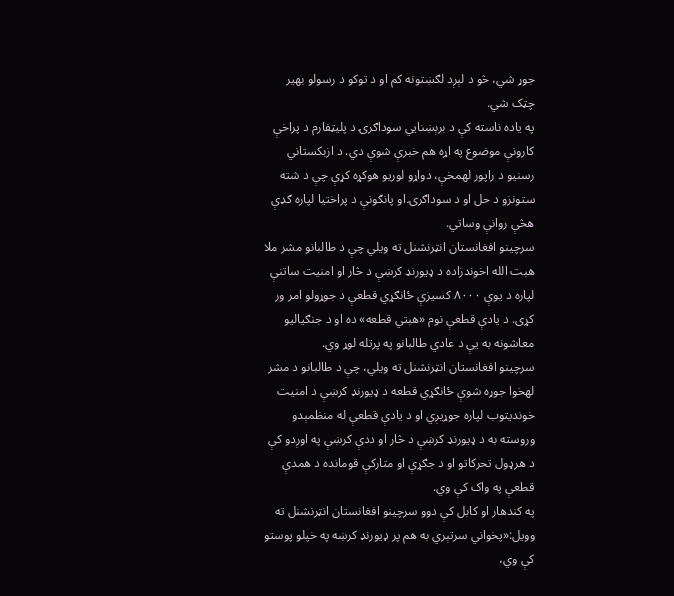جوړ شي، څو د لېږد لګښتونه کم او د توکو د رسولو بهیر چټک شي.
په یاده ناسته کې د برېښنايي سوداګرۍ د پلیټفارم د پراخې کارونې موضوع په اړه هم خبرې شوې دي. د ازبکستاني رسنیو د راپور لهمخې، دواړو لوریو هوکړه کړې چې د شته ستونزو د حل او د سوداګرۍ او پانګونې د پراختیا لپاره ګډې هڅې روانې وساتي.
سرچینو افغانستان انټرنشنل ته ویلي چې د طالبانو مشر ملا هبت الله اخوندزاده د ډیورنډ کرښې د څار او امنیت ساتنې لپاره د یوې ۸۰۰۰ کسیزې ځانګړي قطعې د جوړولو امر ور کړی. د یادې قطعې نوم «هبتي قطعه» ده او د جنګیالیو معاشونه به یې د عادي طالبانو په پرتله لوړ وي.
سرچینو افغانستان انټرنشنل ته ویلي، چې د طالبانو د مشر لهخوا جوړه شوې ځانګړي قطعه د ډیورنډ کرښې د امنیت خوندیتوب لپاره جوړیږي او د یادې قطعې له منظمېدو وروسته به د ډیورنډ کرښې د څار او ددې کرښې په اوږدو کې د هرډول تحرکاتو او د جګړې او متارکې قومانده د همدې قطعې په واک کې وي.
په کندهار او کابل کې دوو سرچینو افغانستان انټرنشنل ته وویل:«پخواني سرتېري به هم پر ډیورنډ کرښه په خپلو پوستو کې وي،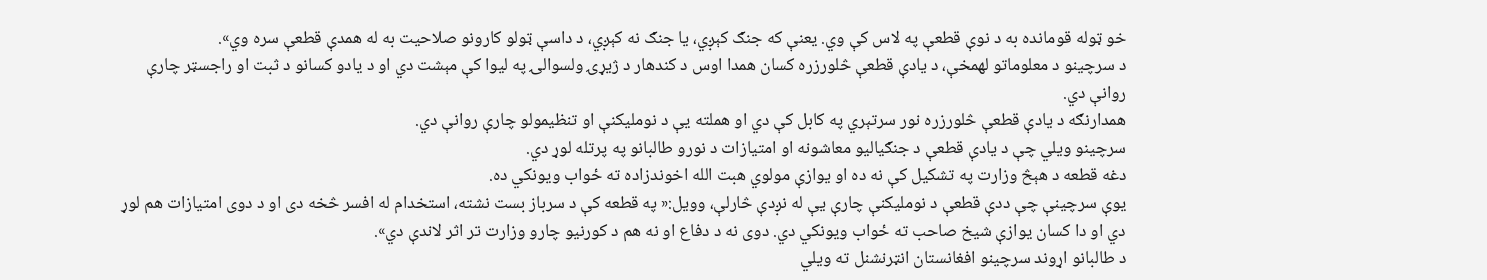خو ټوله قومانده به د نوې قطعې په لاس کې وي. یعنې که جنګ کېږي، یا جنګ نه کېږي، د داسې ټولو کارونو صلاحیت به له همدې قطعې سره وي».
د سرچینو د معلوماتو لهمخې، د یادې قطعې څلورزره کسان همدا اوس د کندهار د ژیړۍ ولسوالۍ په لیوا کې مېشت دي او د یادو کسانو د ثبت او راجسټر چارې روانې دي.
همدارنګه د یادې قطعې څلورزره نور سرتېري په کابل کې دي او هملته یې د نوملیکنې او تنظیمولو چارې روانې دي.
سرچینو ویلي چې د یادې قطعې د جنګیالیو معاشونه او امتیازات د نورو طالبانو په پرتله لوړ دي.
دغه قطعه د هېڅ وزارت په تشکیل کې نه ده او یوازې مولوي هبت الله اخوندزاده ته ځواب ویونکي ده.
یوې سرچینې چې ددې قطعې د نوملیکنې چارې یې له نږدې څارلې، وویل:« په قطعه کې د سرباز بست نشته، استخدام له افسر څخه دی او د دوی امتیازات هم لوړ دي او دا کسان یوازې شیخ صاحب ته ځواب ویونکي دي. دوی نه د دفاع او نه هم د کورنیو چارو وزارت تر اثر لاندې دي».
د طالبانو اړوند سرچینو افغانستان انټرنشنل ته ویلي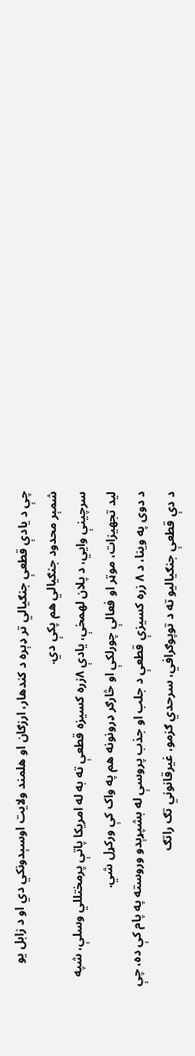چې د یادې قطعې جنګیالي تر ډېره د کندهار، ارزګان او هلمند ولایت اوسېدونکي دي او د زابل یو شمېر محدود جنګیالي هم پکې دي.
سرچینې وايي، د پلان لهمخې، یادې ۸زره کسیزه قطعې ته به له امریکا پاتې پرمختللي وسلې، شپه لید تجهیزات، موټر او فعالې چورلکې او څارګر ډرونونه هم په واک کې ورکړل شي.
د دوی په وینا، د ۸ زره کسیزې قطعې د جلب او جذب پروسې له بشپړېدو وروسته په پام کې ده، چې د دې قطعې جنګیالیو ته د توپوګرافي، سرحدي ګزمو، غیرقانوني تګ راتګ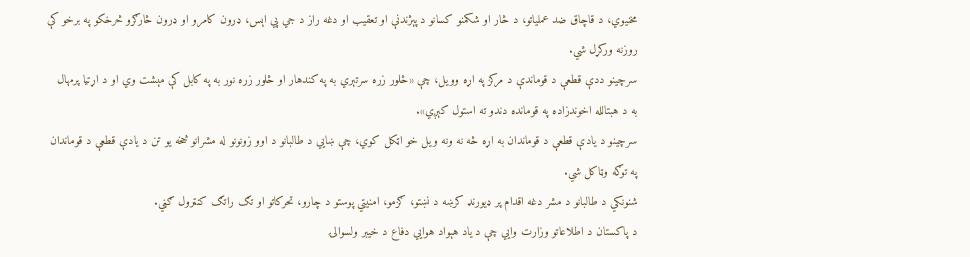مخنیوي، د قاچاق ضد عملیاتو، د څار او شکمنو کسانو د پېژندنې او تعقیب او دغه راز د جي پي اېس، ډرون کامرو او ډرون څارګرو څرخکو په برخو کې روزنه ورکړل شي.
سرچینو ددې قطعې د قوماندې د مرکز په اړه وویل، چې «څلور زره سرتېري به په کندهار او څلور زره نور به په کابل کې مېشت وي او د اړتیا پرمهال به د هبتالله اخوندزاده په قومانده دندو ته استول کېږي».
سرچینو د یادې قطعې د قوماندان به اړه څه نه ونه ویل خو اټکل کوي، چې ښايي د طالبانو د اوو زونونو له مشرانو څخه یو تن د یادې قطعې د قوماندان په توګه وټاکل شي.
شنونکي د طالبانو د مشر دغه اقدام پر ډیورنډ کرښه د نښتو، ګزمو، امنیتي پوستو د چارو، تحرکاتو او تګ راتګ کنټرول ګڼي.
د پاکستان د اطلاعاتو وزارت وايي چې د یاد هېواد هوايي دفاع د خیبر ولسوالۍ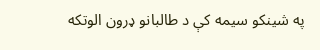په شینکو سیمه کې د طالبانو ډرون الوتکه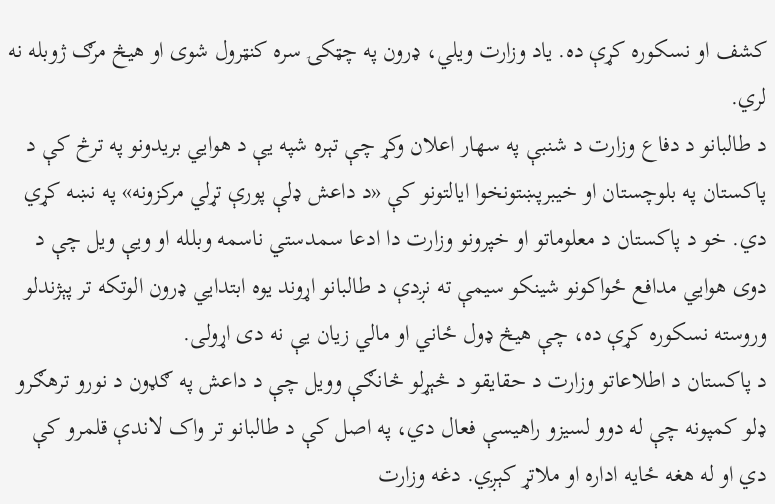کشف او نسکوره کړې ده. یاد وزارت ویلي، ډرون په چټکۍ سره کنټرول شوی او هیڅ مرګ ژوبله نه لري.
د طالبانو د دفاع وزارت د شنبې په سهار اعلان وکړ چې تېره شپه یې د هوايي بریدونو په ترڅ کې د پاکستان په بلوچستان او خیبرپښتونخوا ایالتونو کې «د داعش ډلې پورې تړلي مرکزونه» په نښه کړي دي. خو د پاکستان د معلوماتو او خپرونو وزارت دا ادعا سمدستي ناسمه وبلله او ویې ویل چې د دوی هوایي مدافع ځواکونو شینکو سیمې ته نږدې د طالبانو اړوند یوه ابتدایي ډرون الوتکه تر پېژندلو وروسته نسکوره کړې ده، چې هیڅ ډول ځاني او مالي زیان یې نه دی اړولی.
د پاکستان د اطلاعاتو وزارت د حقایقو د څېړلو څانګې وویل چې د داعش په ګډون د نورو ترهګرو ډلو کمپونه چې له دوو لسیزو راهیسې فعال دي، په اصل کې د طالبانو تر واک لاندې قلمرو کې دي او له هغه ځایه اداره او ملاتړ کېږي. دغه وزارت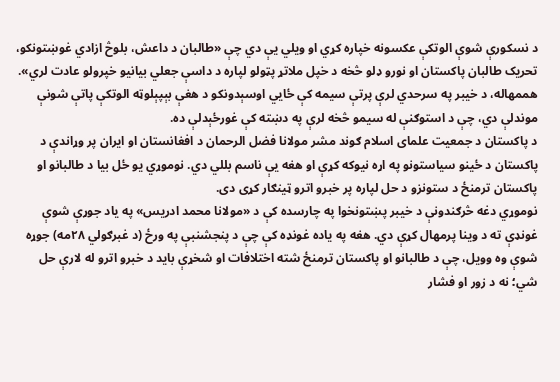د نسکورې شوې الوتکې عکسونه خپاره کړي او ویلي یې دي چې «طالبان د داعش، بلوڅ ازادي غوښتونکو، تحریک طالبان پاکستان او نورو ډلو څخه د خپل ملاتړ پټولو لپاره د داسې جعلي بیانیو خپرولو عادت لري».
هممهاله، د خیبر په سرحدي لرې پرتې سیمه کې ځایي اوسېدونکو د هغې بېپېلوټه الوتکې پاتې شونې موندلې دي، چې د استوګنې له سیمو څخه لرې په دښته کې غورځېدلې ده.
د پاکستان د جمعیت علمای اسلام ګوند مشر مولانا فضل الرحمان د افغانستان او ایران پر وړاندې د پاکستان د ځینو سیاستونو په اړه نیوکه کړې او هغه یې ناسم بللي دي. نوموړي یو ځل بیا د طالبانو او پاکستان ترمنځ د ستونزو د حل لپاره پر خبرو اترو ټینګار کړی دی.
نوموړي دغه څرګندونې د خیبر پښتونخوا په چارسده کې د «مولانا محمد ادریس» په یاد جوړې شوې غونډې ته د وینا پرمهال کړې دي. هغه په یاده غونډه کې چې د پنجشنبې په ورځ (د غبرګولي ۲۸مه) جوړه شوې وه وویل، چې د طالبانو او پاکستان ترمنځ شته اختلافات او شخړې باید د خبرو اترو له لارې حل شي؛ نه د زور او فشار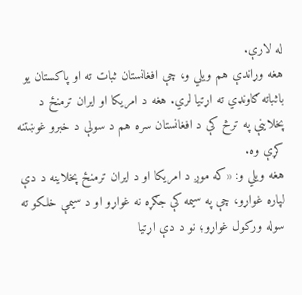له لارې.
هغه وړاندې هم ويلي و، چې افغانستان ثبات ته او پاکستان يو باثباته ګاونډي ته اړتيا لري. هغه د امریکا او ايران ترمنځ د پخلاينې په ترڅ کې د افغانستان سره هم د سولې د خبرو غوښتنه کړې وه.
هغه ویلي و: «که موږ د امریکا او د ایران ترمنځ پخلاینه د دې لپاره غواړو، چې په سیمه کې جګړه نه غواړو او د سیمې خلکو ته سوله ورکول غواړو؛ نو د دې اړتیا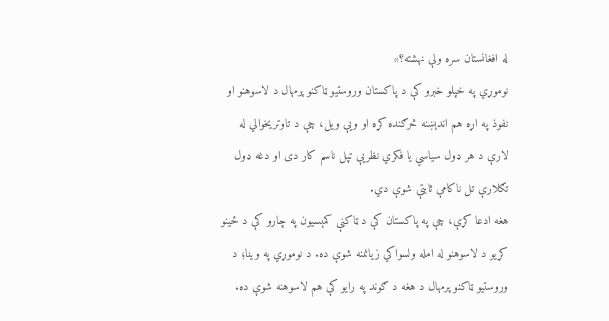له افغانستان سره ولې نهشته؟»
نوموړي په خپلو خبرو کې د پاکستان وروستیو ټاکنو پرمهال د لاسوهنو او نفوذ په اړه هم اندېښنه څرګنده کړه او ویې ویل، چې د تاوتریخوالي له لارې د هر ډول سیاسي یا فکري نظریې تپل ناسم کار دی او دغه ډول تګلارې تل ناکامې ثابتې شوې دي.
هغه ادعا کړې، چې په پاکستان کې د ټاکنې کمېسیون په چارو کې د ځینو کړیو د لاسوهنو له امله ولسواکي زیانمنه شوې ده. د نوموړي په وینا؛ د وروستیو ټاکنو پرمهال د هغه د ګوند په رایو کې هم لاسوهنه شوې ده.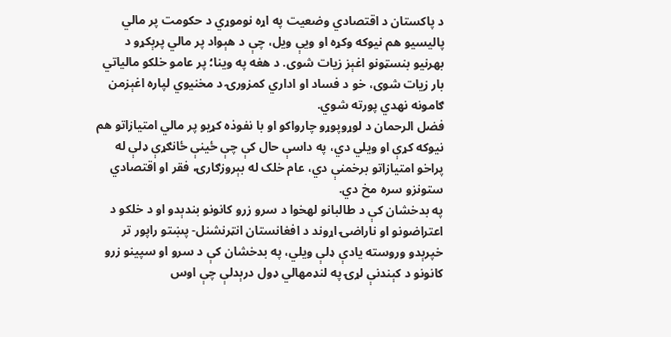د پاکستان د اقتصادي وضعیت په اړه نوموړي د حکومت پر مالي پالیسیو هم نیوکه وکړه او ویې ویل، چې د هېواد پر مالي پرېکړو د بهرنیو بنسټونو اغېز زیات شوی. د هغه په وینا؛ پر عامو خلکو مالیاتي بار زیات شوی، خو د فساد او اداري کمزورۍ د مخنیوي لپاره اغېزمن ګامونه نهدي پورته شوي.
فضل الرحمان د لوړوپوړو چارواکو او با نفوذه کړیو پر مالي امتیازاتو هم نیوکه کړې او ویلي دي، په داسې حال کې چې ځینې ځانګړې ډلې له پراخو امتیازاتو برخمنې دي، عام خلک له بېروزګارۍ، فقر او اقتصادي ستونزو سره مخ دي.
په بدخشان کې د طالبانو لهخوا د سرو زرو کانونو بندېدو او د خلکو د اعتراضونو او ناراضۍ اړوند د افغانستان انټرنشنل- پښتو راپور تر خپرېدو وروسته یادې ډلې ویلي، په بدخشان کې د سرو او سپينو زرو کانونو د کېندنې لړۍ په لنډمهالي ډول درېدلې چې اوس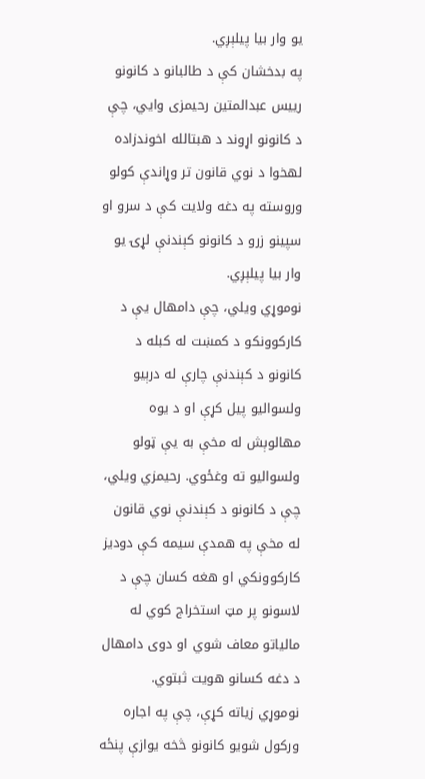یو وار بیا پيلېږي.
په بدخشان کې د طالبانو د کانونو رییس عبدالمتین رحیمزی وایي، چې د کانونو اړوند د هبتالله اخوندزاده لهخوا د نوي قانون تر وړاندې کولو وروسته په دغه ولایت کې د سرو او سپینو زرو د کانونو کېندنې لړۍ یو وار بیا پيلېږي.
نوموړي ویلي، چې دامهال یې د کارکوونکو د کمښت له کبله د کانونو د کېندنې چارې له درېیو ولسوالیو پيل کړې او د یوه مهالوېش له مخې به یې ټولو ولسوالیو ته وغځوي. رحیمزي ویلي، چې د کانونو د کېندنې نوي قانون له مخې په همدې سیمه کې دودیز کارکوونکي او هغه کسان چې د لاسونو پر مټ استخراج کوي له مالیاتو معاف شوي او دوی دامهال د دغه کسانو هویت ثبتوي.
نوموړي زیاته کړې، چې په اجاره ورکول شويو کانونو څخه یوازې پنځه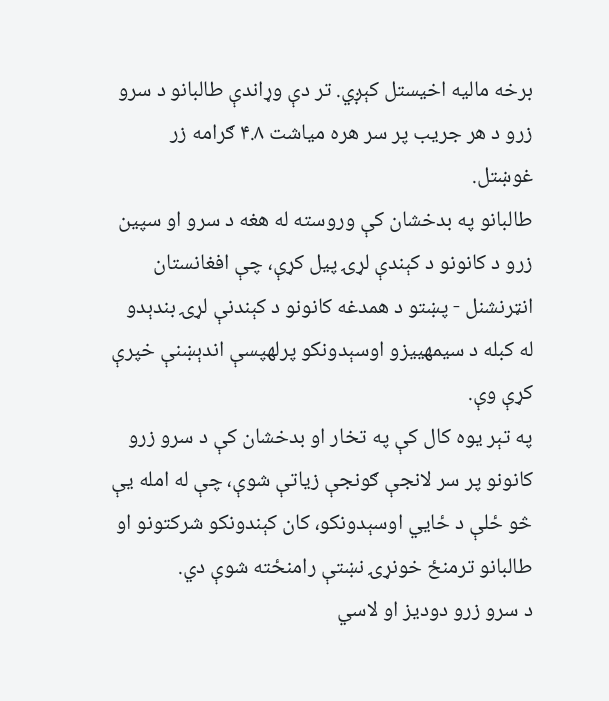برخه مالیه اخیستل کېږي. تر دې وړاندې طالبانو د سرو زرو د هر جریب پر سر هره میاشت ۴.۸ ګرامه زر غوښتل.
طالبانو په بدخشان کې وروسته له هغه د سرو او سپين زرو د کانونو د کېندې لړۍ پیل کړې، چې افغانستان انټرنشنل - پښتو د همدغه کانونو د کېندنې لړۍ بندېدو له کبله د سیمهییزو اوسېدونکو پرلهپسې اندېښنې خپرې کړې وې.
په تېر یوه کال کې په تخار او بدخشان کې د سرو زرو کانونو پر سر لانجې ګونجې زیاتې شوې، چې له امله یې څو ځلې د ځایي اوسېدونکو، کان کېندونکو شرکتونو او طالبانو ترمنځ خونړۍ نښتې رامنځته شوې دي.
د سرو زرو دودیز او لاسي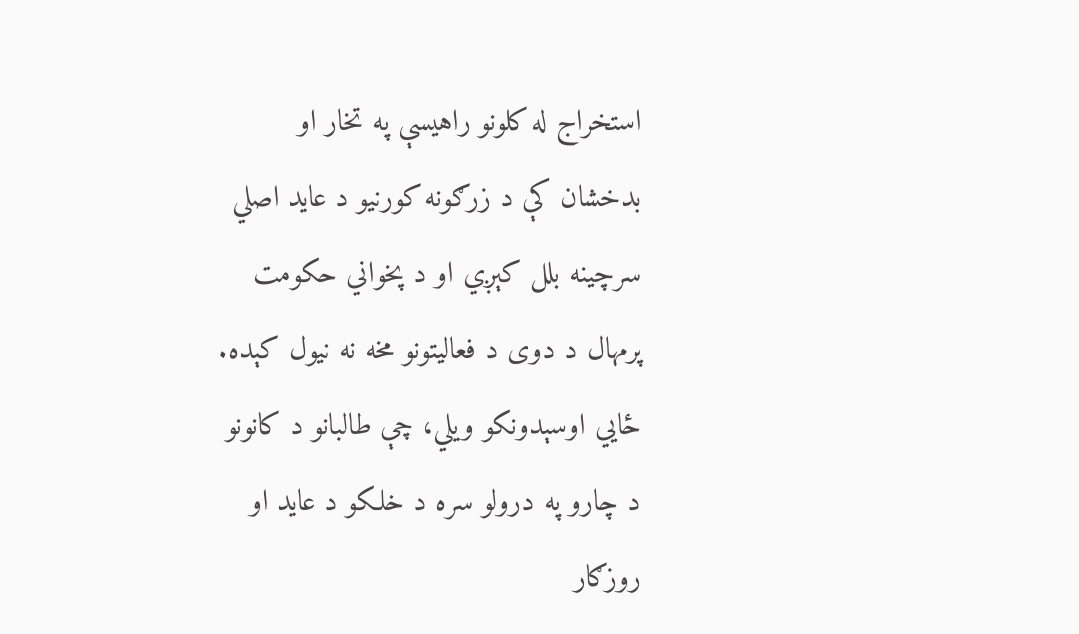استخراج له کلونو راهیسې په تخار او بدخشان کې د زرګونه کورنیو د عاید اصلي سرچینه بلل کېږي او د پخواني حکومت پرمهال د دوی د فعالیتونو مخه نه نیول کېده. ځايي اوسېدونکو ویلي، چې طالبانو د کانونو د چارو په درولو سره د خلکو د عاید او روزګار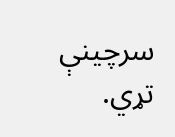سرچینې تړي.